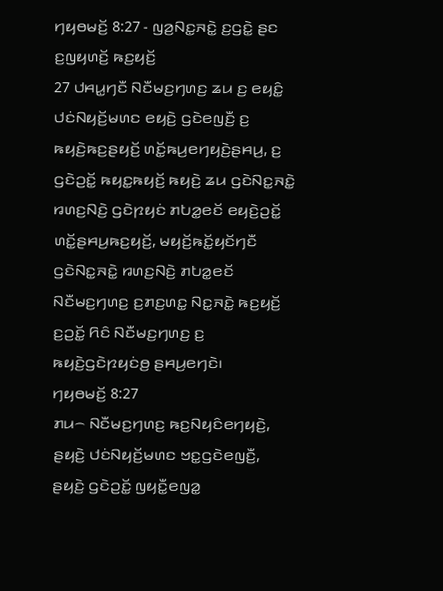ꤚꤟꤥꤗꤢꤩ꤬ 8:27 - ꤜꤤ꤬ꤡꤢ꤭ꤏꤢꤧ꤭ ꤢ꤬ꤞꤢꤧ꤭ ꤔꤢ ꤢ꤬ꤜꤟꤛꤢꤩ꤬ ꤒꤢ꤬ꤟꤢꤩ꤬
27 ꤓꤌꤣ꤭ꤚꤢꤪ ꤡꤢꤪꤗꤢ꤬ꤚꤛꤢ꤬ ꤘꤣ ꤢ꤬ ꤕꤟꤢꤨ꤭ ꤓꤢꤦꤡꤟꤢꤩ꤬ꤗꤛꤢ ꤕꤟꤢꤧ꤬ ꤞꤢꤧꤕꤜꤢꤪ꤬ ꤢ꤬ ꤒꤟꤢꤧ꤬ꤒꤢ꤬ꤔꤟꤢꤩ꤬ ꤛꤢꤩ꤭ꤒꤣ꤬ꤕꤚꤟꤢꤧ꤬ꤔꤌꤣ꤬, ꤢ꤬ ꤞꤢꤧꤑꤢꤩ꤭ ꤒꤟꤢ꤭ꤒꤟꤢꤩ꤬ ꤒꤟꤢꤧ꤬ ꤘꤣ ꤞꤢꤧꤡꤢ꤭ꤏꤢꤧ꤭ ꤙꤛꤢ꤬ꤡꤢꤧ꤬ ꤞꤢꤧꤐꤟꤢꤦ ꤊꤝꤤ꤭ꤕꤢꤩ ꤕꤟꤢꤧ꤬ꤑꤢꤩ꤭ ꤛꤢꤩ꤭ꤔꤌꤣ꤬ꤒꤢ꤬ꤟꤢꤩ꤬, ꤗꤟꤢꤩ꤬ꤒꤢꤩ꤭ꤟꤢꤩꤚꤢꤪ ꤞꤢꤧꤡꤢ꤭ꤏꤢꤧ꤭ ꤙꤛꤢ꤬ꤡꤢꤧ꤬ ꤊꤝꤤ꤭ꤕꤢꤩ ꤡꤢꤪꤗꤢ꤬ꤚꤛꤢ꤬ ꤢ꤬ꤊꤢ꤬ꤛꤢ꤭ ꤡꤢ꤭ꤏꤢꤧ꤭ ꤒꤢ꤬ꤟꤢꤩ꤬ ꤢ꤬ꤑꤢꤩ꤭ ꤖꤢꤨ ꤡꤢꤪꤗꤢ꤬ꤚꤛꤢ꤬ ꤢ꤬ ꤒꤟꤢꤧ꤬ꤞꤢꤧꤐꤟꤢꤦꤥ꤬ ꤔꤌꤣ꤬ꤕꤚꤢꤧ꤯
ꤚꤟꤥꤗꤢꤩ꤬ 8:27
ꤊꤣ꤮ ꤡꤢꤪꤗꤢ꤬ꤚꤛꤢ꤬ ꤒꤢ꤬ꤡꤟꤢꤨꤕꤚꤟꤢꤧ꤬, ꤔꤟꤢꤧ꤬ ꤓꤢꤦꤡꤟꤢꤩ꤬ꤗꤛꤢ ꤠꤢ꤭ꤞꤢꤧꤕꤜꤢꤪ꤬, ꤔꤟꤢꤧ꤬ ꤞꤢꤧꤑꤢꤩ꤭ ꤜꤟꤢꤪ꤭ꤕꤜꤤ꤭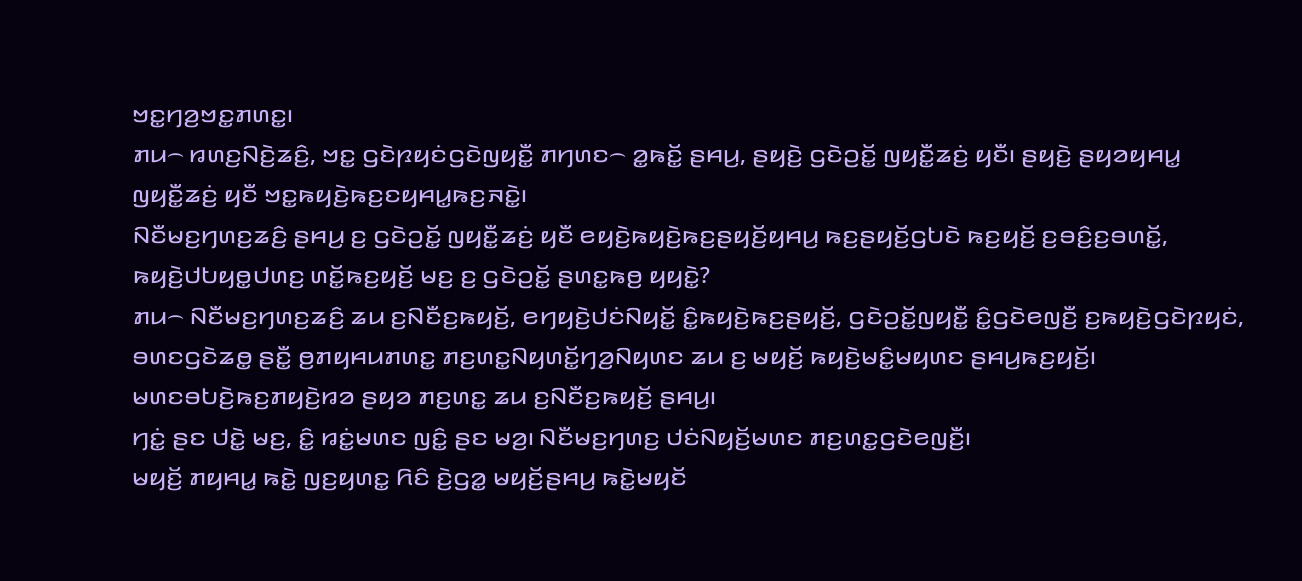ꤠꤢ꤭ꤚꤤ꤬ꤠꤢ꤭ꤊꤛꤢ꤭꤯
ꤊꤣ꤮ ꤙꤛꤢ꤬ꤡꤢꤧ꤬ꤘꤢꤨ꤬, ꤠꤢ꤭ ꤞꤢꤧꤐꤟꤢꤦꤞꤢꤧꤜꤟꤢꤪ꤭ ꤊꤚꤛꤢ꤮ ꤤ꤭ꤒꤢꤩ꤭ ꤔꤌꤣ꤬, ꤔꤟꤢꤧ꤬ ꤞꤢꤧꤑꤢꤩ꤭ ꤜꤟꤢꤪ꤭ꤘꤢꤦ꤬ ꤟꤢꤪ꤯ ꤔꤟꤢꤧ꤬ ꤔꤟꤤꤟꤌꤣ꤭ ꤜꤟꤢꤪ꤭ꤘꤢꤦ꤬ ꤟꤢꤪ ꤠꤢ꤭ꤒꤟꤢꤧ꤬ꤒꤢ꤬ꤢꤟꤌꤣ꤭ꤒꤢ꤬ꤏꤢꤧ꤭꤯
ꤡꤢꤪꤗꤢ꤬ꤚꤛꤢ꤬ꤘꤢꤨ꤬ ꤔꤌꤣ꤬ ꤢ꤬ ꤞꤢꤧꤑꤢꤩ꤭ ꤜꤟꤢꤪ꤭ꤘꤢꤦ꤬ ꤟꤢꤪ ꤕꤟꤢꤧ꤬ꤒꤟꤢꤧ꤬ꤒꤢ꤬ꤔꤟꤢꤩ꤬ꤟꤌꤣ꤬ ꤒꤢ꤬ꤔꤟꤢꤩ꤬ꤞꤝꤢꤧ ꤒꤢ꤬ꤟꤢꤩ꤬ ꤢ꤬ꤋꤢꤨ꤬ꤢ꤬ꤋꤛꤢꤩ꤭, ꤒꤟꤢꤧ꤬ꤓꤝꤟꤥ꤭ꤓꤛꤢ꤬ ꤛꤢꤩ꤭ꤒꤢ꤬ꤟꤢꤩ꤬ ꤗꤢ꤬ ꤢ꤬ ꤞꤢꤧꤑꤢꤩ꤭ ꤔꤛꤢ꤭ꤒꤥ꤬ ꤟꤟꤢꤧ꤭?
ꤊꤣ꤮ ꤡꤢꤪꤗꤢ꤬ꤚꤛꤢ꤬ꤘꤢꤨ꤬ ꤘꤣ ꤢ꤬ꤡꤢꤪꤢ꤬ꤒꤟꤢꤩ꤬, ꤕꤚꤟꤢꤧ꤬ꤓꤢꤦꤡꤟꤢꤩ꤭ ꤢꤨ꤭ꤒꤟꤢꤧ꤬ꤒꤢ꤬ꤔꤟꤢꤩ꤬, ꤞꤢꤧꤑꤢꤩ꤭ꤜꤟꤢꤪ꤭ ꤢꤨ꤭ꤞꤢꤧꤕꤜꤢꤪ꤬ ꤢ꤬ꤒꤟꤢꤧ꤬ꤞꤢꤧꤐꤟꤢꤦ, ꤋꤛꤢꤞꤢꤧꤘꤥ꤭ ꤔꤢꤪ꤭ ꤥ꤬ꤊꤟꤌꤣꤊꤛꤢ꤭ ꤊꤢ꤬ꤛꤢ꤭ꤡꤟꤛꤢꤩ꤭ꤚꤤ꤬ꤡꤟꤛꤢ ꤘꤣ ꤢ꤬ ꤗꤟꤢꤩ꤬ ꤒꤟꤢꤧ꤬ꤗꤢꤨ꤭ꤗꤟꤛꤢ ꤔꤌꤣ꤬ꤒꤢ꤬ꤟꤢꤩ꤬꤯ ꤗꤛꤢꤋꤝꤢꤧ꤬ꤒꤢ꤬ꤊꤟꤢꤧ꤬ꤙꤤ ꤔꤟꤤ ꤊꤢ꤬ꤛꤢ꤭ ꤘꤣ ꤢ꤬ꤡꤢꤪꤢ꤬ꤒꤟꤢꤩ꤬ ꤔꤌꤣ꤬꤯
ꤚꤢꤦ꤭ ꤔꤢ ꤓꤢꤧ꤭ ꤗꤢ꤬, ꤢꤨ꤭ ꤙꤢꤦ꤭ꤗꤛꤢ ꤜꤢꤨ꤭ ꤔꤢ ꤗꤤ꤬꤯ ꤡꤢꤪꤗꤢ꤬ꤚꤛꤢ꤬ ꤓꤢꤦꤡꤟꤢꤩ꤬ꤗꤛꤢ ꤊꤢ꤬ꤛꤢ꤭ꤞꤢꤧꤕꤜꤢꤪ꤬꤯
ꤗꤟꤢꤩ꤬ ꤊꤟꤌꤣ꤭ ꤒꤢꤧ꤭ ꤜꤢ꤬ꤟꤛꤢ꤭ ꤖꤢꤨ ꤢꤧ꤬ꤞꤤ꤭ ꤗꤟꤢꤩ꤬ꤔꤌꤣ꤬ ꤒꤢꤧ꤭ꤗꤟꤢꤩ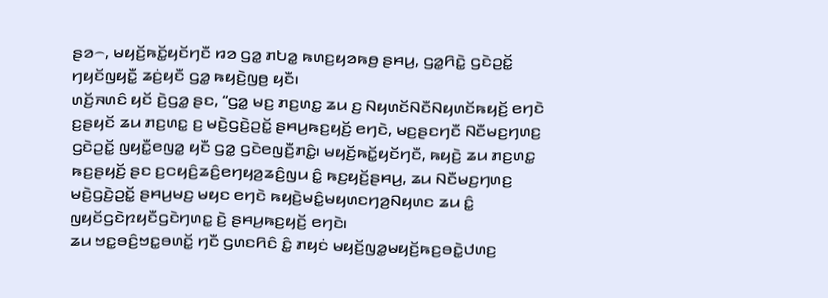ꤔꤤ꤮, ꤗꤟꤢꤩ꤬ꤒꤢꤩ꤭ꤟꤢꤩꤚꤢꤪ ꤙꤤ ꤞꤤ꤭ ꤊꤝꤤ꤭ ꤒꤛꤢ꤬ꤟꤤꤒꤥ꤬ ꤔꤌꤣ꤬, ꤞꤤ꤭ꤖꤢꤧ꤭ ꤞꤢꤧꤑꤢꤩ꤭ ꤚꤟꤢꤩꤜꤟꤢꤪ꤭ ꤘꤢꤦ꤬ꤟꤢꤪ ꤞꤤ꤭ ꤒꤟꤢꤧ꤬ꤜꤥ꤬ ꤟꤢꤪ꤯
ꤛꤢꤩ꤬ꤏꤛꤢꤨ ꤟꤢꤩ ꤢꤧ꤬ꤞꤤ꤭ ꤔꤢ, “ꤞꤤ꤭ ꤗꤢ꤬ ꤊꤢ꤬ꤛꤢ꤭ ꤘꤣ ꤢ꤬ ꤡꤟꤛꤢꤩꤡꤢꤪꤡꤟꤛꤢꤩꤒꤟꤢꤩ꤬ ꤕꤚꤢꤧ ꤢ꤬ꤔꤟꤢꤩ ꤘꤣ ꤊꤢ꤬ꤛꤢ꤭ ꤢ꤬ ꤗꤢꤧ꤬ꤞꤢꤧ꤬ꤑꤢꤩ꤭ ꤔꤌꤣ꤬ꤒꤢ꤬ꤟꤢꤩ꤬ ꤕꤚꤢꤧ, ꤗꤢ꤬ꤔꤢꤚꤢꤪ ꤡꤢꤪꤗꤢ꤬ꤚꤛꤢ꤬ ꤞꤢꤧꤑꤢꤩ꤭ ꤜꤟꤢꤪ꤭ꤕꤜꤤ꤭ ꤟꤢꤪ ꤞꤤ꤭ ꤞꤢꤧꤕꤜꤢꤪ꤬ꤊꤢꤨ꤭꤯ ꤗꤟꤢꤩ꤬ꤒꤢꤩ꤭ꤟꤢꤩꤚꤢꤪ, ꤒꤟꤢꤧ꤬ ꤘꤣ ꤊꤢ꤬ꤛꤢ꤭ ꤒꤢ꤬ꤔꤟꤢꤩ꤬ ꤔꤢ ꤢ꤬ꤍꤟꤢꤨ꤬ꤘꤢꤨ꤬ꤕꤚꤟꤤ꤬ꤘꤢꤨ꤬ꤜꤣ ꤢꤨ꤭ ꤒꤢ꤬ꤟꤢꤩ꤬ꤔꤌꤣ꤬, ꤘꤣ ꤡꤢꤪꤗꤢ꤬ꤚꤛꤢ꤬ ꤗꤢꤧ꤬ꤞꤢꤧ꤬ꤑꤢꤩ꤭ ꤔꤌꤣ꤬ꤗꤢ꤬ ꤗꤟꤢ ꤕꤚꤢꤧ ꤒꤟꤢꤧ꤬ꤗꤢꤨ꤭ꤗꤟꤛꤢꤚꤤ꤬ꤡꤟꤛꤢ ꤘꤣ ꤢꤨ꤭ ꤜꤟꤢꤩꤞꤢꤧꤐꤟꤢꤪꤞꤢꤧꤚꤛꤢ꤭ ꤢꤧ꤬ ꤔꤌꤣ꤬ꤒꤢ꤬ꤟꤢꤩ꤬ ꤕꤚꤢꤧ꤯
ꤘꤣ ꤠꤢ꤭ꤋꤢꤨ꤬ꤠꤢ꤭ꤋꤛꤢꤩ꤭ ꤚꤢꤪ ꤞꤛꤢꤖꤢꤨ ꤢꤨ꤭ ꤊꤟꤢꤦ ꤗꤟꤢꤩ꤬ꤜꤤ꤭ꤗꤟꤢꤩ꤬ꤒꤢ꤬ꤋꤢꤧ꤭ꤓꤛꤢ꤬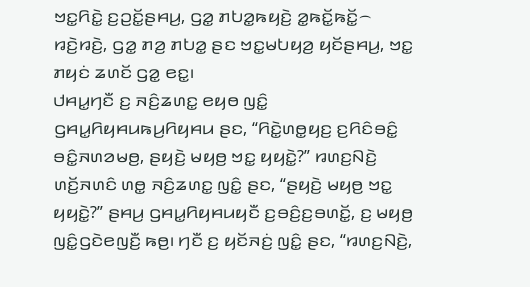ꤠꤢ꤭ꤖꤢꤧ꤭ ꤢ꤬ꤑꤢꤩ꤭ꤔꤌꤣ꤬, ꤞꤤ꤭ ꤊꤝꤤ꤭ꤒꤟꤢꤧ꤬ ꤤ꤭ꤒꤢꤩ꤭ꤒꤢꤩ꤭꤮ ꤙꤢꤧ꤬ꤙꤢꤧ꤬, ꤞꤤ꤭ ꤊꤤ꤬ ꤊꤝꤤ꤭ ꤔꤢ ꤠꤢ꤭ꤗꤝꤟꤤ꤬ ꤟꤢꤩꤔꤌꤣ꤬, ꤠꤢ꤭ ꤊꤟꤢꤦ ꤘꤛꤢꤩ ꤞꤤ꤭ ꤕꤢ꤭꤯
ꤓꤌꤣ꤭ꤚꤢꤪ ꤢ꤬ ꤏꤢꤨ꤬ꤘꤛꤢ꤭ ꤕꤟꤥ ꤜꤢꤨ꤭ ꤞꤌꤣ꤭ꤖꤟꤌꤣꤒꤣ꤬ꤖꤟꤌꤣ ꤔꤢ, “ꤖꤢꤧ꤭ꤛꤥ꤭ꤟꤢ꤬ ꤢ꤬ꤖꤢꤨꤋꤢꤨ꤭ ꤋꤢꤨ꤭ꤏꤛꤤꤗꤥ꤬, ꤔꤟꤢꤧ꤬ ꤗꤟꤥ꤬ ꤠꤢ꤭ ꤟꤟꤢꤧ꤭?” ꤙꤛꤢ꤬ꤡꤢꤧ꤬ ꤛꤢꤩ꤬ꤏꤛꤢꤨ ꤛꤥ꤭ ꤏꤢꤨ꤬ꤘꤛꤢ꤭ ꤜꤢꤨ꤭ ꤔꤢ, “ꤔꤟꤢꤧ꤬ ꤗꤟꤥ꤬ ꤠꤢ꤭ ꤟꤟꤢꤧ꤭?” ꤔꤌꤣ꤬ ꤞꤌꤣ꤭ꤖꤟꤌꤣꤟꤢꤪ ꤢ꤬ꤋꤢꤨ꤬ꤢ꤬ꤋꤛꤢꤩ꤭, ꤢ꤬ ꤗꤟꤥ꤬ ꤜꤢꤨ꤭ꤞꤢꤧꤕꤜꤢꤪ꤬ ꤒꤥ꤬꤯ ꤚꤢꤪ ꤢ꤬ ꤟꤢꤩꤏꤢꤦ꤬ ꤜꤢꤨ꤭ ꤔꤢ, “ꤙꤛꤢ꤬ꤡꤢꤧ꤬,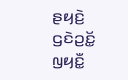ꤔꤟꤢꤧ꤬ ꤞꤢꤧꤑꤢꤩ꤭ ꤜꤟꤢꤪ꤭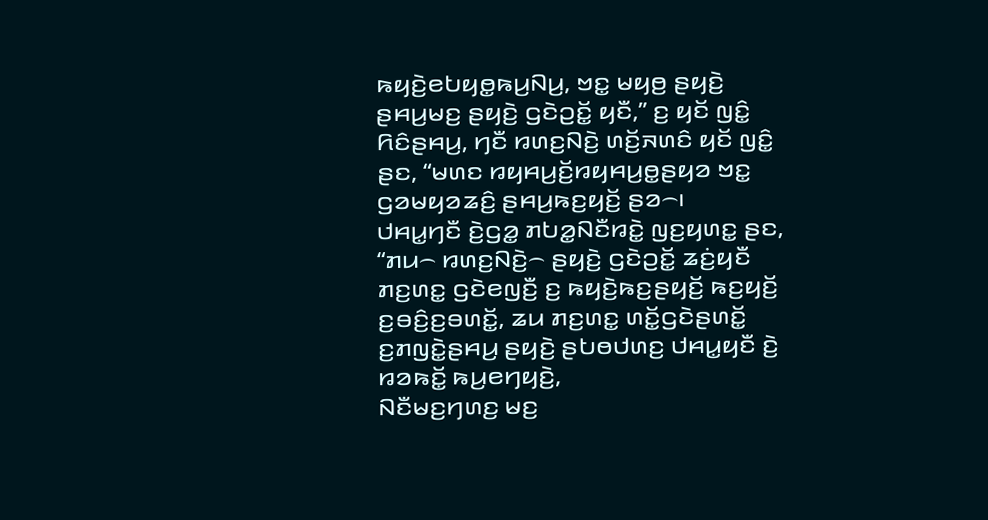ꤒꤟꤢꤧ꤬ꤕꤝꤟꤥ꤭ꤒꤣ꤬ꤡꤣ꤬, ꤠꤢ꤭ ꤗꤟꤥ꤬ ꤔꤟꤢꤧ꤬ ꤔꤌꤣ꤬ꤗꤢ꤬ ꤔꤟꤢꤧ꤬ ꤞꤢꤧꤑꤢꤩ꤭ ꤟꤢꤪ,” ꤢ꤬ ꤟꤢꤩ ꤜꤢꤨ꤭ ꤖꤢꤨꤔꤌꤣ꤬, ꤚꤢꤪ ꤙꤛꤢ꤬ꤡꤢꤧ꤬ ꤛꤢꤩ꤬ꤏꤛꤢꤨ ꤟꤢꤩ ꤜꤢꤨ꤭ ꤔꤢ, “ꤗꤛꤢ ꤙꤟꤌꤣ꤬ꤢꤩ꤬ꤙꤟꤌꤣ꤬ꤥ꤭ꤔꤟꤤ ꤠꤢ꤭ ꤞꤤꤗꤟꤤꤘꤢꤨ꤬ ꤔꤌꤣ꤬ꤒꤢ꤬ꤟꤢꤩ꤬ ꤔꤤ꤮꤯
ꤓꤌꤣ꤭ꤚꤢꤪ ꤢꤧ꤬ꤞꤤ꤭ ꤊꤝꤤ꤭ꤡꤢꤪꤙꤢꤧ꤭ ꤜꤢ꤬ꤟꤛꤢ꤭ ꤔꤢ, “ꤊꤣ꤮ ꤙꤛꤢ꤬ꤡꤢꤧ꤬꤮ ꤔꤟꤢꤧ꤬ ꤞꤢꤧꤑꤢꤩ꤭ ꤘꤢꤦ꤬ꤟꤢꤪ ꤊꤢ꤬ꤛꤢ꤭ ꤞꤢꤧꤕꤜꤢꤪ꤬ ꤢ꤬ ꤒꤟꤢꤧ꤬ꤒꤢ꤬ꤔꤟꤢꤩ꤬ ꤒꤢ꤬ꤟꤢꤩ꤬ ꤢ꤬ꤋꤢꤨ꤬ꤢ꤬ꤋꤛꤢꤩ꤭, ꤘꤣ ꤊꤢ꤬ꤛꤢ꤭ ꤛꤢꤩ꤭ꤞꤢꤧꤔꤛꤢꤩ꤭ ꤢ꤬ꤊꤜꤢꤧ꤭ꤔꤌꤣ꤬ ꤔꤟꤢꤧ꤬ ꤔꤝꤥꤓꤛꤢ꤬ ꤓꤌꤣ꤭ꤟꤢꤪ ꤢꤧ꤬ ꤙꤤꤒꤢꤩ꤭ ꤒꤣ꤬ꤕꤚꤟꤢꤧ꤬,
ꤡꤢꤪꤗꤢ꤬ꤚꤛꤢ꤬ ꤗꤢ꤬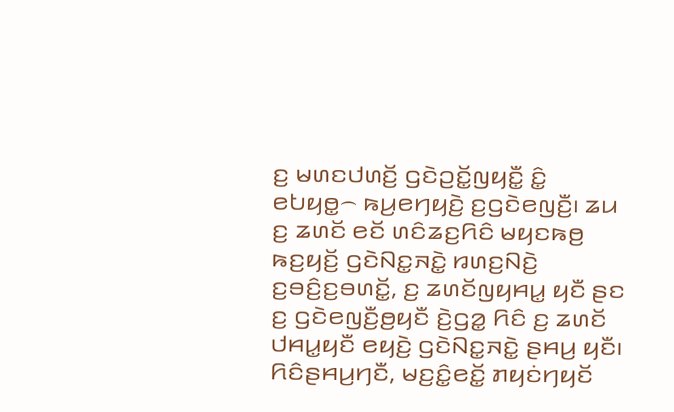ꤢ꤬ ꤗꤛꤢꤓꤛꤢꤩ꤬ ꤞꤢꤧꤑꤢꤩ꤭ꤜꤟꤢꤪ꤭ ꤢꤨ꤭ ꤕꤝꤟꤥ꤭꤮ ꤒꤣ꤬ꤕꤚꤟꤢꤧ꤬ ꤢ꤬ꤞꤢꤧꤕꤜꤢꤪ꤬꤯ ꤘꤣ ꤢ꤬ ꤘꤛꤢꤩ ꤕꤢꤩ ꤛꤢꤨꤘꤢ꤬ꤖꤢꤨ ꤗꤟꤢꤒꤥ꤬ ꤒꤢ꤬ꤟꤢꤩ꤬ ꤞꤢꤧꤡꤢ꤭ꤏꤢꤧ꤭ ꤙꤛꤢ꤬ꤡꤢꤧ꤬ ꤢ꤬ꤋꤢꤨ꤬ꤢ꤬ꤋꤛꤢꤩ꤭, ꤢ꤬ ꤘꤛꤢꤩꤜꤟꤌꤣ꤭ ꤟꤢꤪ ꤔꤢ ꤢ꤬ ꤞꤢꤧꤕꤜꤢꤪ꤬ꤥ꤬ꤟꤢꤪ ꤢꤧ꤬ꤞꤤ꤭ ꤖꤢꤨ ꤢ꤬ ꤘꤛꤢꤩ ꤓꤌꤣ꤭ꤟꤢꤪ ꤕꤟꤢꤧ꤬ ꤞꤢꤧꤡꤢ꤭ꤏꤢꤧ꤭ ꤔꤌꤣ꤬ ꤟꤢꤪ꤯
ꤖꤢꤨꤔꤌꤣ꤬ꤚꤢꤪ, ꤗꤢ꤬ꤢꤨ꤭ꤕꤢꤩ꤭ ꤊꤟꤢꤦꤚꤟꤢꤩ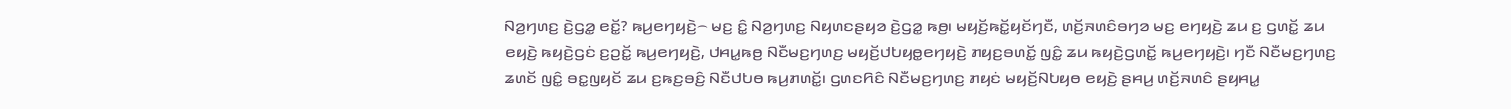ꤡꤤ꤬ꤚꤛꤢ꤬ ꤢꤧ꤬ꤞꤤ꤭ ꤕꤢꤩ꤭? ꤒꤣ꤬ꤕꤚꤟꤢꤧ꤬꤮ ꤗꤢ꤬ ꤢꤨ꤭ ꤡꤤ꤬ꤚꤛꤢ꤬ ꤡꤟꤛꤢꤔꤟꤤ ꤢꤧ꤬ꤞꤤ꤭ ꤒꤥ꤬꤯ ꤗꤟꤢꤩ꤬ꤒꤢꤩ꤭ꤟꤢꤩꤚꤢꤪ, ꤛꤢꤩ꤬ꤏꤛꤢꤨꤋꤚꤤ ꤗꤢ꤬ ꤕꤚꤟꤢꤧ꤬ ꤘꤣ ꤢ꤬ ꤞꤛꤢꤩ꤭ ꤘꤣ ꤕꤟꤢꤧ꤬ ꤒꤟꤢꤧ꤬ꤞꤢꤦ ꤢ꤬ꤑꤢꤩ꤭ ꤒꤣ꤬ꤕꤚꤟꤢꤧ꤬, ꤓꤌꤣ꤭ꤒꤥ꤬ ꤡꤢꤪꤗꤢ꤬ꤚꤛꤢ꤬ ꤗꤟꤢꤩ꤬ꤓꤝꤟꤥ꤭ꤕꤚꤟꤢꤧ꤬ ꤊꤟꤢ꤬ꤋꤛꤢꤩ꤭ ꤜꤢꤨ꤭ ꤘꤣ ꤒꤟꤢꤧ꤬ꤞꤛꤢꤩ꤭ ꤒꤣ꤬ꤕꤚꤟꤢꤧ꤬꤯ ꤚꤢꤪ ꤡꤢꤪꤗꤢ꤬ꤚꤛꤢ꤬ ꤘꤛꤢꤩ ꤜꤢꤨ꤭ ꤋꤢ꤭ꤜꤟꤢꤩ ꤘꤣ ꤢ꤬ꤒꤢ꤬ꤋꤢꤨ꤬ ꤡꤢꤪꤓꤝꤥ ꤒꤣ꤬ꤊꤛꤢꤩ꤭꤯ ꤞꤛꤢꤖꤢꤨ ꤡꤢꤪꤗꤢ꤬ꤚꤛꤢ꤬ ꤊꤟꤢꤦ ꤗꤟꤢꤩ꤬ꤡꤝꤟꤥ ꤕꤟꤢꤧ꤬ ꤔꤌꤣ꤬ ꤛꤢꤩ꤬ꤏꤛꤢꤨ ꤔꤟꤌꤣ꤭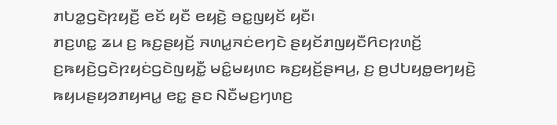ꤊꤝꤤ꤭ꤞꤢꤧꤐꤟꤢꤪ꤬ ꤕꤢꤩ ꤟꤢꤪ ꤕꤟꤢꤧ꤬ ꤋꤢ꤭ꤜꤟꤢꤩ ꤟꤢꤪ꤯
ꤊꤢ꤬ꤛꤢ꤭ ꤘꤣ ꤢ꤬ ꤒꤢ꤬ꤔꤟꤢꤩ꤬ ꤏꤛꤣ꤭ꤏꤢꤦꤕꤚꤢꤧ ꤔꤟꤢꤩꤊꤜꤟꤢꤪꤖꤢꤐꤛꤢꤩ꤬ ꤢ꤬ꤒꤟꤢꤧ꤬ꤞꤢꤧꤐꤟꤢꤦꤞꤢꤧꤜꤟꤢꤪ꤭ ꤗꤢꤨ꤭ꤗꤟꤛꤢ ꤒꤢ꤬ꤟꤢꤩ꤬ꤔꤌꤣ꤬, ꤢ꤬ ꤥ꤬ꤓꤝꤟꤥ꤭ꤕꤚꤟꤢꤧ꤬ ꤒꤟꤣꤔꤟꤤꤊꤟꤌꤣ꤭ ꤕꤢ꤭ ꤔꤢ ꤡꤢꤪꤗꤢ꤬ꤚꤛꤢ꤬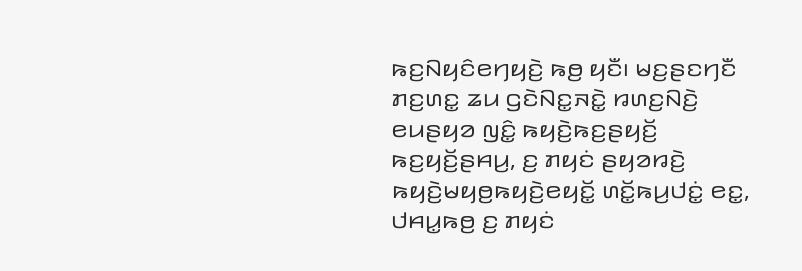ꤒꤢ꤬ꤡꤟꤢꤨꤕꤚꤟꤢꤧ꤬ ꤒꤥ꤬ ꤟꤢꤪ꤯ ꤗꤢ꤬ꤔꤢꤚꤢꤪ ꤊꤢ꤬ꤛꤢ꤭ ꤘꤣ ꤞꤢꤧꤡꤢ꤭ꤏꤢꤧ꤭ ꤙꤛꤢ꤬ꤡꤢꤧ꤬ ꤕꤣꤔꤟꤤ ꤜꤢꤨ꤭ ꤒꤟꤢꤧ꤬ꤒꤢ꤬ꤔꤟꤢꤩ꤬ ꤒꤢ꤬ꤟꤢꤩ꤬ꤔꤌꤣ꤬, ꤢ꤬ ꤊꤟꤢꤦ ꤔꤟꤤꤙꤢꤧ꤬ ꤒꤟꤢꤧ꤬ꤗꤟꤥ꤬ꤒꤟꤢꤧ꤬ꤕꤟꤢꤩ꤭ ꤛꤢꤩ꤭ꤒꤣ꤬ꤓꤢꤦ꤭ ꤕꤢ꤭, ꤓꤌꤣ꤭ꤒꤥ꤬ ꤢ꤬ ꤊꤟꤢꤦ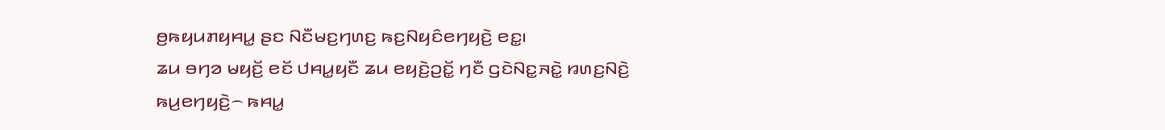ꤥ꤬ꤒꤟꤣꤊꤟꤌꤣ꤭ ꤔꤢ ꤡꤢꤪꤗꤢ꤬ꤚꤛꤢ꤬ ꤒꤢ꤬ꤡꤟꤢꤨꤕꤚꤟꤢꤧ꤬ ꤕꤢ꤭꤯
ꤘꤣ ꤋꤚꤤ ꤗꤟꤢꤩ꤬ ꤕꤢꤩ ꤓꤌꤣ꤭ꤟꤢꤪ ꤘꤣ ꤕꤟꤢꤧ꤬ꤑꤢꤩ꤭ ꤚꤢꤪ ꤞꤢꤧꤡꤢ꤭ꤏꤢꤧ꤭ ꤙꤛꤢ꤬ꤡꤢꤧ꤬ ꤒꤣ꤬ꤕꤚꤟꤢꤧ꤬꤮ ꤒꤌꤣ꤭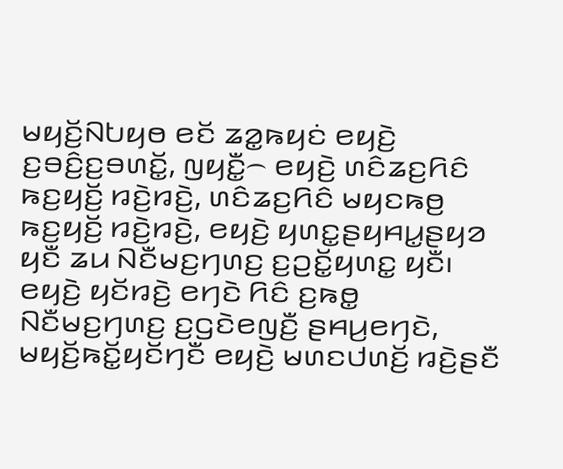ꤗꤟꤢꤩ꤬ꤡꤝꤟꤥ ꤕꤢꤩ ꤘꤤ꤭ꤒꤟꤢꤦ ꤕꤟꤢꤧ꤬ ꤢ꤬ꤋꤢꤨ꤬ꤢ꤬ꤋꤛꤢꤩ꤭, ꤜꤟꤢꤪ꤭꤮ ꤕꤟꤢꤧ꤬ ꤛꤢꤨꤘꤢ꤬ꤖꤢꤨ ꤒꤢ꤬ꤟꤢꤩ꤬ ꤙꤢꤧ꤬ꤙꤢꤧ꤬, ꤛꤢꤨꤘꤢ꤬ꤖꤢꤨ ꤗꤟꤢꤒꤥ꤬ ꤒꤢ꤬ꤟꤢꤩ꤬ ꤙꤢꤧ꤬ꤙꤢꤧ꤬, ꤕꤟꤢꤧ꤬ ꤟꤛꤢ꤭ꤔꤟꤌꤣ꤭ꤔꤟꤤ ꤟꤢꤪ ꤘꤣ ꤡꤢꤪꤗꤢ꤬ꤚꤛꤢ꤬ ꤢ꤬ꤑꤢꤩ꤭ꤟꤛꤢ꤭ ꤟꤢꤪ꤯
ꤕꤟꤢꤧ꤬ ꤟꤢꤩꤙꤢꤧ꤬ ꤕꤚꤢꤧ ꤖꤢꤨ ꤢ꤬ꤒꤥ꤭ ꤡꤢꤪꤗꤢ꤬ꤚꤛꤢ꤬ ꤢ꤬ꤞꤢꤧꤕꤜꤢꤪ꤬ ꤔꤌꤣ꤬ꤕꤚꤢꤧ, ꤗꤟꤢꤩ꤬ꤒꤢꤩ꤭ꤟꤢꤩꤚꤢꤪ ꤕꤟꤢꤧ꤬ ꤗꤛꤢꤓꤛꤢꤩ꤬ ꤙꤢꤧ꤬ꤔꤢꤪ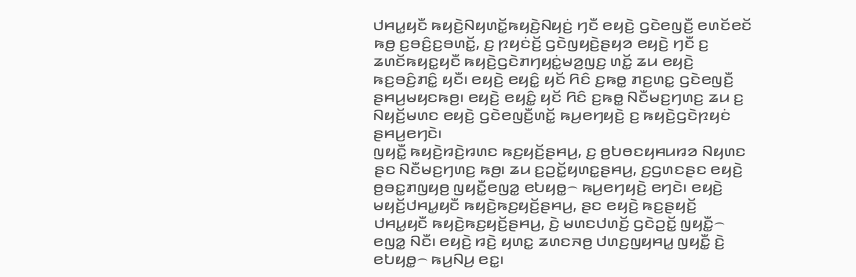ꤓꤌꤣ꤭ꤟꤢꤪ ꤒꤟꤢꤧ꤬ꤡꤟꤛꤢꤩ꤭ꤒꤟꤢꤧ꤬ꤡꤟꤢꤦ꤬ ꤚꤢꤪ ꤕꤟꤢꤧ꤬ ꤞꤢꤧꤕꤜꤢꤪ꤬ ꤕꤛꤢꤩꤕꤢꤩ ꤒꤥ꤬ ꤢ꤬ꤋꤢꤨ꤬ꤢ꤬ꤋꤛꤢꤩ꤭, ꤢ꤬ ꤐꤟꤢꤦꤢꤩ꤬ ꤞꤢꤧꤜꤟꤢꤧ꤬ꤔꤟꤤ ꤕꤟꤢꤧ꤬ ꤚꤢꤪ ꤢ꤬ ꤘꤛꤢꤩꤒꤟꤢ꤭ꤟꤢꤪ ꤒꤟꤢꤧ꤬ꤞꤢꤧꤊꤚꤟꤢꤦ꤭ꤗꤤ꤬ꤜꤢ꤬ ꤛꤢꤩ꤭ ꤘꤣ ꤕꤟꤢꤧ꤬ ꤒꤢ꤬ꤋꤢꤨ꤬ꤊꤢꤨ꤭ ꤟꤢꤪ꤯ ꤕꤟꤢꤧ꤬ ꤕꤟꤢꤨ꤭ ꤟꤢꤩ ꤖꤢꤨ ꤢ꤬ꤒꤥ꤭ ꤊꤢ꤬ꤛꤢ꤭ ꤞꤢꤧꤕꤜꤢꤪ꤬ ꤔꤌꤣ꤬ꤗꤟꤢꤒꤥ꤬꤯ ꤕꤟꤢꤧ꤬ ꤕꤟꤢꤨ꤭ ꤟꤢꤩ ꤖꤢꤨ ꤢ꤬ꤒꤥ꤭ ꤡꤢꤪꤗꤢ꤬ꤚꤛꤢ꤬ ꤘꤣ ꤢ꤬ ꤡꤟꤢꤩ꤬ꤗꤛꤢ ꤕꤟꤢꤧ꤬ ꤞꤢꤧꤕꤜꤢꤪ꤬ꤛꤢꤩ꤭ ꤒꤣ꤬ꤕꤚꤟꤢꤧ꤬ ꤢ꤬ ꤒꤟꤢꤧ꤬ꤞꤢꤧꤐꤟꤢꤦ ꤔꤌꤣ꤬ꤕꤚꤢꤧ꤯
ꤜꤟꤢꤪ꤭ ꤒꤟꤢꤧ꤬ꤙꤢꤧ꤬ꤙꤛꤢ ꤒꤢ꤬ꤟꤢꤩ꤬ꤔꤌꤣ꤬, ꤢ꤬ ꤥ꤬ꤝꤥꤢꤟꤌꤣꤙꤤ ꤡꤟꤛꤢ ꤔꤢ ꤡꤢꤪꤗꤢ꤬ꤚꤛꤢ꤬ ꤒꤥ꤬꤯ ꤘꤣ ꤢ꤬ꤑꤢꤩ꤭ꤟꤛꤢ꤭ꤔꤌꤣ꤬, ꤢ꤬ꤞꤛꤢꤔꤢ ꤕꤟꤢꤧ꤬ ꤥ꤬ꤋꤢ꤭ꤊꤜꤟꤥ꤬ ꤜꤟꤢꤪ꤭ꤕꤜꤤ꤭ ꤕꤝꤟꤥ꤭꤮ ꤒꤣ꤬ꤕꤚꤟꤢꤧ꤬ ꤕꤚꤢꤧ꤯ ꤕꤟꤢꤧ꤬ ꤗꤟꤢꤩ꤬ꤓꤌꤣ꤭ꤟꤢꤪ ꤒꤟꤢꤧ꤬ꤒꤢ꤬ꤟꤢꤩ꤬ꤔꤌꤣ꤬, ꤔꤢ ꤕꤟꤢꤧ꤬ ꤒꤢ꤬ꤔꤟꤢꤩ꤬ ꤓꤌꤣ꤭ꤟꤢꤪ ꤒꤟꤢꤧ꤬ꤒꤢ꤬ꤟꤢꤩ꤬ꤔꤌꤣ꤬, ꤢꤧ꤬ ꤗꤛꤢꤓꤛꤢꤩ꤬ ꤞꤢꤧꤑꤢꤩ꤭ ꤜꤟꤢꤪ꤭꤮ ꤕꤜꤤ꤭ ꤡꤢꤪ꤯ ꤕꤟꤢꤧ꤬ ꤙꤢꤧ꤬ ꤟꤛꤢ꤭ ꤘꤛꤢꤏꤥ꤬ ꤓꤛꤢ꤬ꤜꤟꤌꤣ꤭ ꤜꤟꤢꤪ꤭ ꤢꤧ꤬ ꤕꤝꤟꤥ꤭꤮ ꤒꤣ꤬ꤡꤣ꤬ ꤕꤢ꤭꤯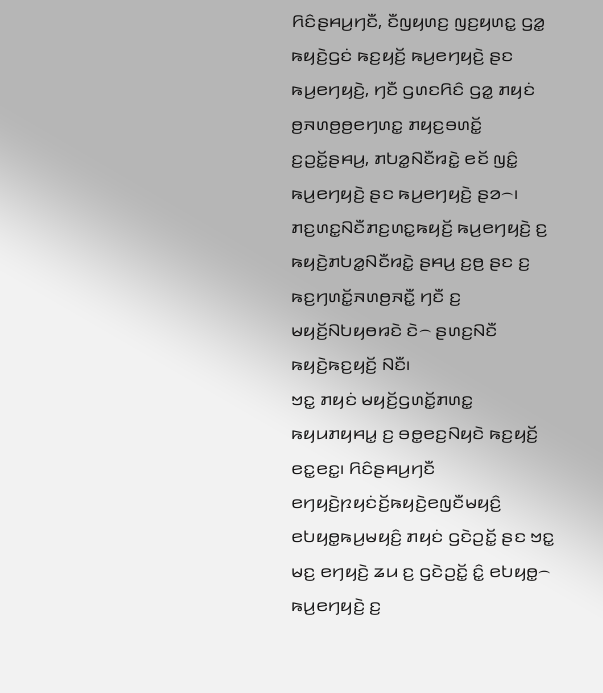ꤖꤢꤨꤔꤌꤣ꤬ꤚꤢꤪ, ꤢꤪꤜꤟꤛꤢ꤬ ꤜꤢ꤬ꤟꤛꤢ꤭ ꤞꤤ꤭ ꤒꤟꤢꤧ꤬ꤞꤢꤦ ꤒꤢ꤬ꤟꤢꤩ꤬ ꤒꤣ꤬ꤕꤚꤟꤢꤧ꤬ ꤔꤢ ꤒꤣ꤬ꤕꤚꤟꤢꤧ꤬, ꤚꤢꤪ ꤞꤛꤢꤖꤢꤨ ꤞꤤ꤭ ꤊꤟꤢꤦ ꤥ꤬ꤏꤛꤥ꤬ꤥ꤬ꤕꤚꤛꤢ꤭ ꤊꤟꤢ꤬ꤋꤛꤢꤩ꤭ ꤢ꤬ꤑꤢꤩ꤭ꤔꤌꤣ꤬, ꤊꤝꤤ꤭ꤡꤢꤪꤙꤢꤧ꤭ ꤕꤢꤩ ꤜꤢꤨ꤭ ꤒꤣ꤬ꤕꤚꤟꤢꤧ꤬ ꤔꤢ ꤒꤣ꤬ꤕꤚꤟꤢꤧ꤬ ꤔꤤ꤮꤯ ꤊꤢ꤬ꤛꤢ꤭ꤡꤢꤪꤊꤢ꤬ꤛꤢ꤭ꤒꤟꤢꤩ꤬ ꤒꤣ꤬ꤕꤚꤟꤢꤧ꤬ ꤢ꤬ ꤒꤟꤢꤧ꤬ꤊꤝꤤ꤭ꤡꤢꤪꤙꤢꤧ꤭ ꤔꤌꤣ꤬ ꤢ꤬ꤥ꤬ ꤔꤢ ꤢ꤬ ꤒꤢ꤬ꤚꤛꤢꤩ꤭ꤏꤛꤥ꤬ꤏꤢꤪ꤭ ꤚꤢꤪ ꤢ꤬ ꤗꤟꤢꤩ꤬ꤡꤝꤟꤥꤙꤢꤧ ꤢꤧ꤮ ꤔꤛꤢ꤬ꤡꤢꤪ ꤒꤟꤢꤧ꤬ꤒꤢ꤬ꤟꤢꤩ꤬ ꤡꤢꤪ꤯
ꤠꤢ꤭ ꤊꤟꤢꤦ ꤗꤟꤢꤩ꤬ꤞꤛꤢꤩ꤭ꤊꤛꤢ꤭ ꤒꤟꤣꤊꤟꤌꤣ꤭ ꤢ꤬ ꤋꤥ꤭ꤕꤢ꤬ꤡꤟꤢꤧ ꤒꤢ꤬ꤟꤢꤩ꤬ ꤕꤢ꤭ꤕꤢ꤭꤯ ꤖꤢꤨꤔꤌꤣ꤬ꤚꤢꤪ ꤕꤚꤟꤢꤧ꤬ꤐꤟꤢꤦꤢꤩ꤬ꤒꤟꤢꤧ꤬ꤕꤜꤢꤪꤗꤟꤢꤨ꤬ ꤕꤝꤟꤥ꤭ꤒꤣ꤬ꤗꤟꤢꤨ꤬ ꤊꤟꤢꤦ ꤞꤢꤧꤑꤢꤩ꤭ ꤔꤢ ꤠꤢ꤭ ꤗꤢ꤬ ꤕꤚꤟꤢꤧ꤬ ꤘꤣ ꤢ꤬ ꤞꤢꤧꤑꤢꤩ꤭ ꤢꤨ꤭ ꤕꤝꤟꤥ꤭꤮ ꤒꤣ꤬ꤕꤚꤟꤢꤧ꤬ ꤢ꤬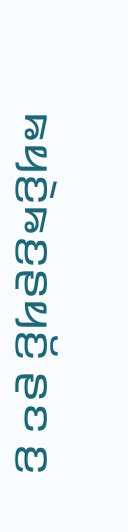ꤒꤟꤢꤧ꤬ꤒꤢ꤬ꤔꤟꤢꤩ꤬ ꤔꤢ ꤢ꤬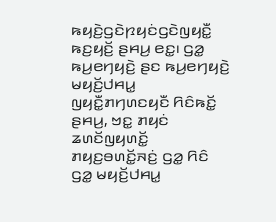ꤒꤟꤢꤧ꤬ꤞꤢꤧꤐꤟꤢꤦꤞꤢꤧꤜꤟꤢꤪ꤭ ꤒꤢ꤬ꤟꤢꤩ꤬ ꤔꤌꤣ꤬ ꤕꤢ꤭꤯ ꤞꤤ꤭ ꤒꤣ꤬ꤕꤚꤟꤢꤧ꤬ ꤔꤢ ꤒꤣ꤬ꤕꤚꤟꤢꤧ꤬ ꤗꤟꤢꤩ꤬ꤓꤌꤣ꤭ ꤜꤟꤢꤪ꤭ꤊꤚꤛꤢꤟꤢꤪ ꤖꤢꤨꤒꤢꤩ꤭ ꤔꤌꤣ꤬, ꤠꤢ꤭ ꤊꤟꤢꤦ ꤘꤛꤢꤩꤜꤟꤛꤢꤩ꤭ ꤊꤟꤢ꤬ꤋꤛꤢꤩ꤭ꤏꤢꤦ꤬ ꤞꤤ꤭ ꤖꤢꤨ ꤞꤤ꤭ ꤗꤟꤢꤩ꤬ꤓꤌꤣ꤭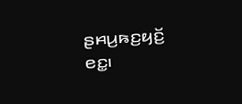ꤔꤌꤣ꤬ꤒꤢ꤬ꤟꤢꤩ꤬ ꤕꤢ꤭꤯